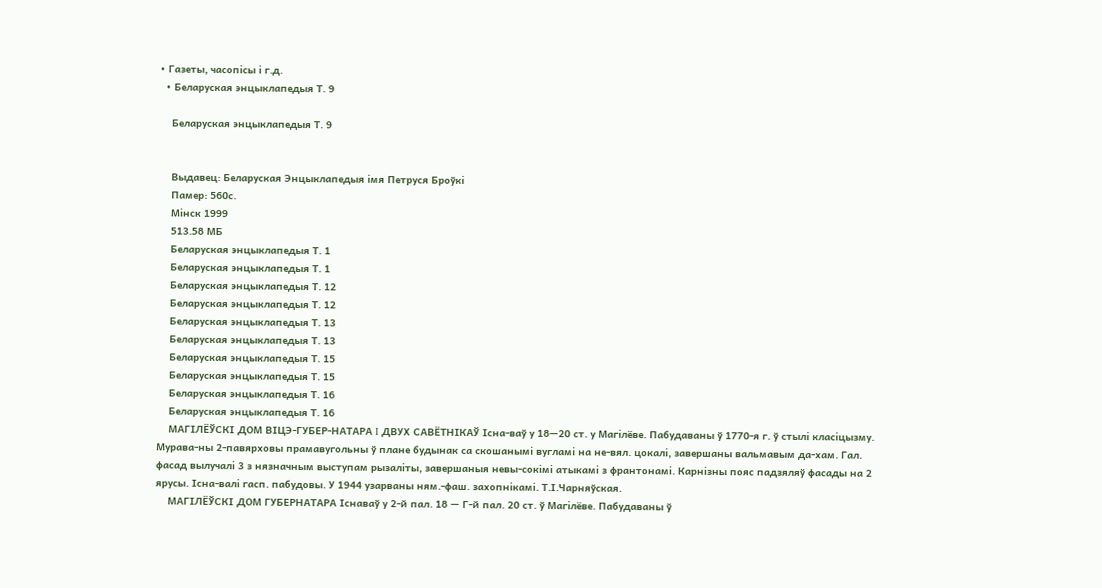• Газеты, часопісы і г.д.
  • Беларуская энцыклапедыя Т. 9

    Беларуская энцыклапедыя Т. 9


    Выдавец: Беларуская Энцыклапедыя імя Петруся Броўкі
    Памер: 560с.
    Мінск 1999
    513.58 МБ
    Беларуская энцыклапедыя Т. 1
    Беларуская энцыклапедыя Т. 1
    Беларуская энцыклапедыя Т. 12
    Беларуская энцыклапедыя Т. 12
    Беларуская энцыклапедыя Т. 13
    Беларуская энцыклапедыя Т. 13
    Беларуская энцыклапедыя Т. 15
    Беларуская энцыклапедыя Т. 15
    Беларуская энцыклапедыя Т. 16
    Беларуская энцыклапедыя Т. 16
    МАГІЛЁЎСКІ ДОМ ВІЦЭ-ГУБЕР-НАТАРА I ДВУХ САВЁТНІКАЎ Існа-ваў у 18—20 ст. у Магілёве. Пабудаваны ў 1770-я г. ў стылі класіцызму. Мурава-ны 2-павярховы прамавугольны ў плане будынак са скошанымі вугламі на не-вял. цокалі, завершаны вальмавым да-хам. Гал. фасад вылучалі 3 з нязначным выступам рызаліты, завершаныя невы-сокімі атыкамі з франтонамі. Карнізны пояс падзяляў фасады на 2 ярусы. Існа-валі гасп. пабудовы. У 1944 узарваны ням.-фаш. захопнікамі. Т.І.Чарняўская.
    МАГІЛЁЎСКІ ДОМ ГУБЕРНАТАРА Існаваў у 2-й пал. 18 — Г-й пал. 20 ст. ў Магілёве. Пабудаваны ў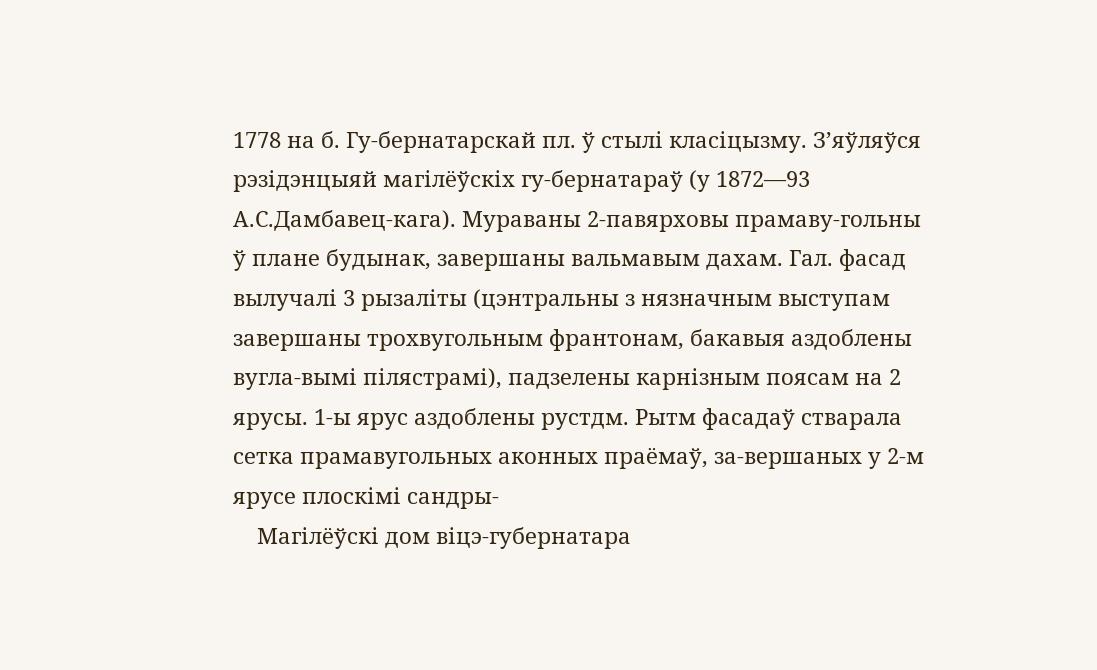1778 на б. Гу-бернатарскай пл. ў стылі класіцызму. З’яўляўся рэзідэнцыяй магілёўскіх гу-бернатараў (у 1872—93 А.С.Дамбавец-кага). Мураваны 2-павярховы прамаву-гольны ў плане будынак, завершаны вальмавым дахам. Гал. фасад вылучалі 3 рызаліты (цэнтральны з нязначным выступам завершаны трохвугольным франтонам, бакавыя аздоблены вугла-вымі пілястрамі), падзелены карнізным поясам на 2 ярусы. 1-ы ярус аздоблены рустдм. Рытм фасадаў стварала сетка прамавугольных аконных праёмаў, за-вершаных у 2-м ярусе плоскімі сандры-
    Магілёўскі дом віцэ-губернатара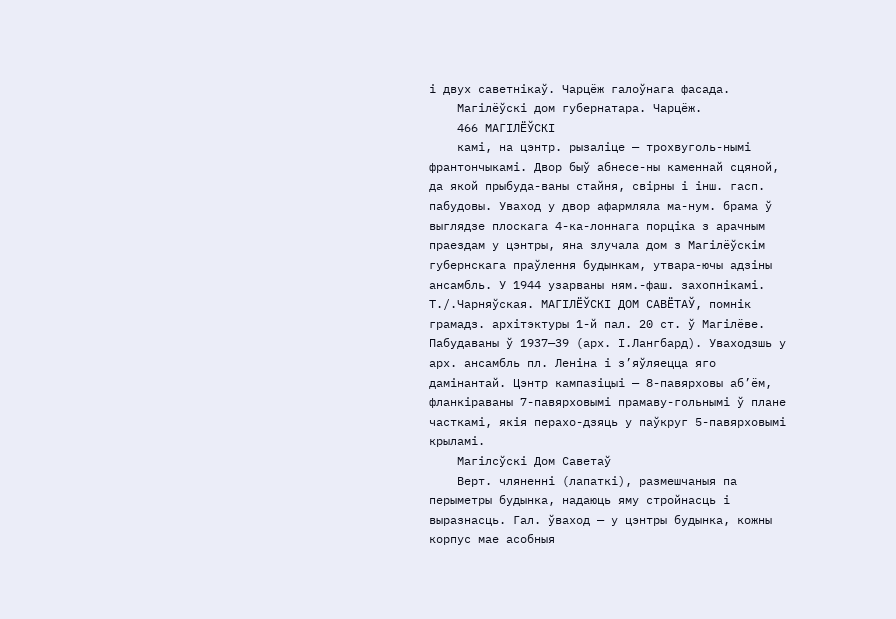і двух саветнікаў. Чарцёж галоўнага фасада.
    Магілёўскі дом губернатара. Чарцёж.
    466 МАГІЛЁЎСКІ
    камі, на цэнтр. рызаліце — трохвуголь-нымі франтончыкамі. Двор быў абнесе-ны каменнай сцяной, да якой прыбуда-ваны стайня, свірны і інш. гасп. пабудовы. Уваход у двор афармляла ма-нум. брама ў выглядзе плоскага 4-ка-лоннага порціка з арачным праездам у цэнтры, яна злучала дом з Магілёўскім губернскага праўлення будынкам, утвара-ючы адзіны ансамбль. У 1944 узарваны ням.-фаш. захопнікамі. Т./.Чарняўская. МАГІЛЁЎСКІ ДОМ САВЁТАЎ, помнік грамадз. архітэктуры 1-й пал. 20 ст. ў Магілёве. Пабудаваны ў 1937—39 (арх. І.Лангбард). Уваходзшь у арх. ансамбль пл. Леніна і з’яўляецца яго дамінантай. Цэнтр кампазіцыі — 8-павярховы аб’ём, фланкіраваны 7-павярховымі прамаву-гольнымі ў плане часткамі, якія перахо-дзяць у паўкруг 5-павярховымі крыламі.
    Магілсўскі Дом Саветаў
    Верт. чляненні (лапаткі), размешчаныя па перыметры будынка, надаюць яму стройнасць і выразнасць. Гал. ўваход — у цэнтры будынка, кожны корпус мае асобныя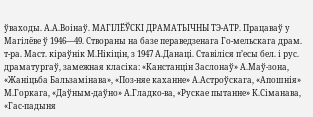ўваходы. А.А.Воінаў. МАГІЛЁЎСКІ ДРАМАТЬІЧНЫ ТЭ-АТР. Працаваў у Магілёве ў 1946—49. Створаны на базе пераведзенага Го-мельскага драм. т-ра. Маст. кіраўнік М.Нікіцін, з 1947 А.Данаці. Ставіліся п’есы бел. і рус. драматургаў, замежная класіка: «Канстанцін Заслонаў» А.Маў-зона, «Жаніцьба Бальзамінава», «Поз-няе каханне» А.Астроўскага, «Апошнія» М.Горкага, «Даўным-даўно» А.Гладко-ва, «Рускае пытанне» К.Сіманава, «Гас-падыня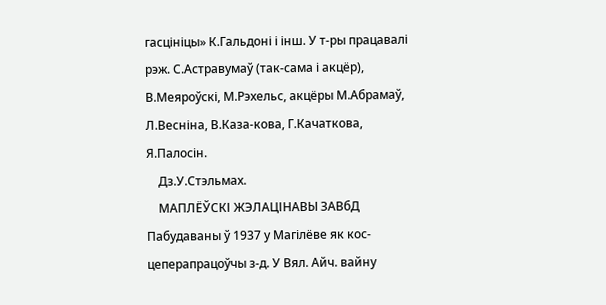гасцініцы» К.Гальдоні і інш. У т-ры працавалі рэж. С.Астравумаў (так-сама і акцёр), В.Меяроўскі, М.Рэхельс, акцёры М.Абрамаў, Л.Весніна, В.Каза-кова, Г.Качаткова, Я.Палосін.
    Дз.У.Стэльмах.
    МАПЛЁЎСКІ ЖЭЛАЦІНАВЫ ЗАВбД Пабудаваны ў 1937 у Магілёве як кос-цеперапрацоўчы з-д. У Вял. Айч. вайну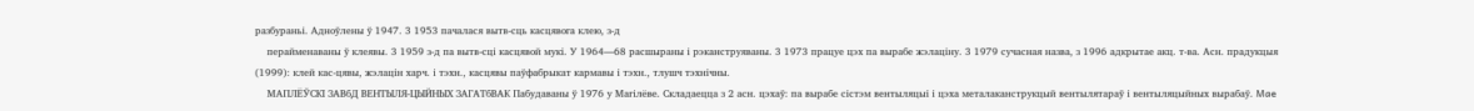разбураньі. Адноўлены ў 1947. 3 1953 пачалася вытв-сць касцявога клею, з-д
    перайменаваны ў клеявы. 3 1959 з-д па вытв-сці касцявой мукі. У 1964—68 расшыраны і рэканструяваны. 3 1973 працуе цэх па вырабе жэлаціну. 3 1979 сучасная назва, з 1996 адкрытае акц. т-ва. Асн. прадукцыя (1999): клей кас-цявы, жэлацін харч. і тэхн., касцявы паўфабрыкат кармавы і тэхн., тлушч тэхнічны.
    МАПЛЁЎСКІ ЗАВбД ВЕНТЫЛЯ-ЦЫЙНЫХ ЗАГАТбВАК Пабудаваны ў 1976 у Магілёве. Складаецца з 2 асн. цэхаў: па вырабе сістэм вентыляцыі і цэха металаканструкцый вентылятараў і вентыляцыйных вырабаў. Mae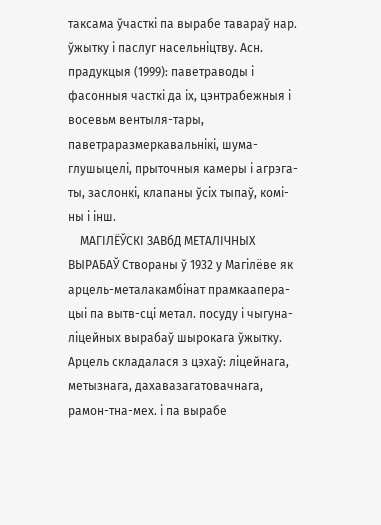таксама ўчасткі па вырабе тавараў нар. ўжытку і паслуг насельніцтву. Асн. прадукцыя (1999): паветраводы і фасонныя часткі да іх, цэнтрабежныя і восевьм вентыля-тары, паветраразмеркавальнікі, шума-глушыцелі, прыточныя камеры і агрэга-ты, заслонкі, клапаны ўсіх тыпаў, комі-ны і інш.
    МАГІЛЁЎСКІ ЗАВбД МЕТАЛІЧНЫХ ВЫРАБАЎ Створаны ў 1932 у Магілёве як арцель-металакамбінат прамкаапера-цыі па вытв-сці метал. посуду і чыгуна-ліцейных вырабаў шырокага ўжытку. Арцель складалася з цэхаў: ліцейнага, метызнага, дахавазагатовачнага, рамон-тна-мех. і па вырабе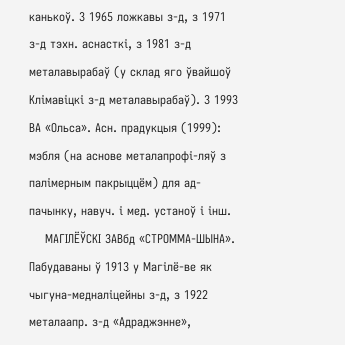канькоў. 3 1965 ложкавы з-д, з 1971 з-д тэхн. аснасткі, з 1981 з-д металавырабаў (у склад яго ўвайшоў Клімавіцкі з-д металавырабаў). 3 1993 ВА «Ольса». Асн. прадукцыя (1999): мэбля (на аснове металапрофі-ляў з палімерным пакрыццём) для ад-пачынку, навуч. і мед. устаноў і інш.
    МАГІЛЁЎСКІ ЗАВбд «СТРОММА-ШЫНА». Пабудаваны ў 1913 у Магілё-ве як чыгуна-медналіцейны з-д, з 1922 металаапр. з-д «Адраджэнне»,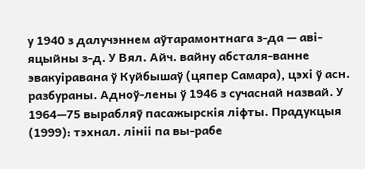у 1940 з далучэннем аўтарамонтнага з-да — аві-яцыйны з-д. У Вял. Айч. вайну абсталя-ванне эвакуіравана ў Куйбышаў (цяпер Самара), цэхі ў асн. разбураны. Адноў-лены ў 1946 з сучаснай назвай. У 1964—75 вырабляў пасажырскія ліфты. Прадукцыя (1999): тэхнал. лініі па вы-рабе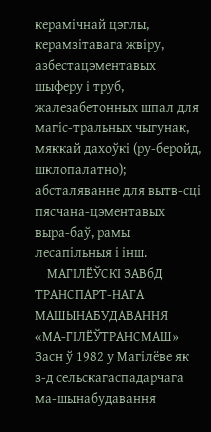керамічнай цэглы, керамзітавага жвіру, азбестацэментавых шыферу і труб, жалезабетонных шпал для магіс-тральных чыгунак, мяккай дахоўкі (ру-беройд, шклопалатно); абсталяванне для вытв-сці пясчана-цэментавых выра-баў, рамы лесапільныя і інш.
    МАГІЛЁЎСКІ ЗАВбД ТРАНСПАРТ-НАГА МАШЫНАБУДАВАННЯ «МА-ГІЛЁЎТРАНСМАШ» Засн ў 1982 у Магілёве як з-д сельскагаспадарчага ма-шынабудавання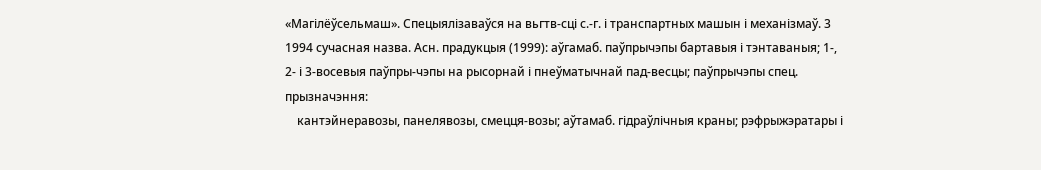«Магілёўсельмаш». Спецыялізаваўся на вьгтв-сці с.-г. і транспартных машын і механізмаў. 3 1994 сучасная назва. Асн. прадукцыя (1999): аўгамаб. паўпрычэпы бартавыя і тэнтаваныя; 1-, 2- і 3-восевыя паўпры-чэпы на рысорнай і пнеўматычнай пад-весцы; паўпрычэпы спец. прызначэння:
    кантэйнеравозы, панелявозы, смецця-возы; аўтамаб. гідраўлічныя краны; рэфрыжэратары і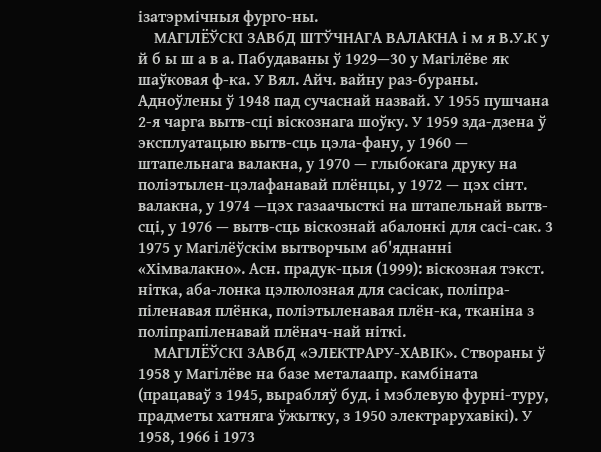ізатэрмічныя фурго-ны.
    МАГІЛЁЎСКІ ЗАВбД ШТЎЧНАГА ВАЛАКНА і м я В.У.К у й б ы ш а в а. Пабудаваны ў 1929—30 у Магілёве як шаўковая ф-ка. У Вял. Айч. вайну раз-бураны. Адноўлены ў 1948 пад сучаснай назвай. У 1955 пушчана 2-я чарга вытв-сці віскознага шоўку. У 1959 зда-дзена ў эксплуатацыю вытв-сць цэла-фану, у 1960 — штапельнага валакна, у 1970 — глыбокага друку на поліэтылен-цэлафанавай плёнцы, у 1972 — цэх сінт. валакна, у 1974 —цэх газаачысткі на штапельнай вытв-сці, у 1976 — вытв-сць віскознай абалонкі для сасі-сак. 3 1975 у Магілёўскім вытворчым аб'яднанні «Хімвалакно». Асн. прадук-цыя (1999): віскозная тэкст. нітка, аба-лонка цэлюлозная для сасісак, поліпра-піленавая плёнка, поліэтыленавая плён-ка, тканіна з поліпрапіленавай плёнач-най ніткі.
    МАГІЛЁЎСКІ ЗАВбД «ЭЛЕКТРАРУ-ХАВІК». Створаны ў 1958 у Магілёве на базе металаапр. камбіната (працаваў з 1945, вырабляў буд. і мэблевую фурні-туру, прадметы хатняга ўжытку, з 1950 электрарухавікі). У 1958, 1966 і 1973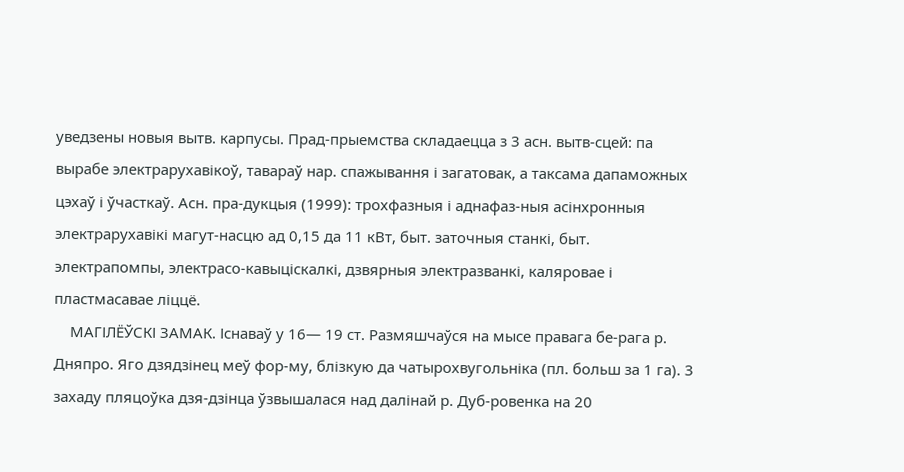уведзены новыя вытв. карпусы. Прад-прыемства складаецца з 3 асн. вытв-сцей: па вырабе электрарухавікоў, тавараў нар. спажывання і загатовак, а таксама дапаможных цэхаў і ўчасткаў. Асн. пра-дукцыя (1999): трохфазныя і аднафаз-ныя асінхронныя электрарухавікі магут-насцю ад 0,15 да 11 кВт, быт. заточныя станкі, быт. электрапомпы, электрасо-кавыціскалкі, дзвярныя электразванкі, каляровае і пластмасавае ліццё.
    МАГІЛЁЎСКІ ЗАМАК. Існаваў у 16— 19 ст. Размяшчаўся на мысе правага бе-рага р. Дняпро. Яго дзядзінец меў фор-му, блізкую да чатырохвугольніка (пл. больш за 1 га). 3 захаду пляцоўка дзя-дзінца ўзвышалася над далінай р. Дуб-ровенка на 20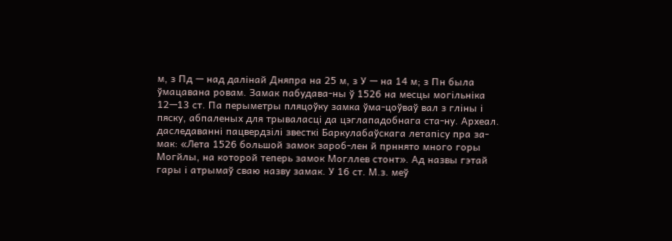м, з Пд — над далінай Дняпра на 25 м, з У — на 14 м; з Пн была ўмацавана ровам. Замак пабудава-ны ў 1526 на месцы могільніка 12—13 ст. Па перыметры пляцоўку замка ўма-цоўваў вал з гліны і пяску, абпаленых для трываласці да цэглападобнага ста-ну. Археал. даследаванні пацвердзілі звесткі Баркулабаўскага летапісу пра за-мак: «Лета 1526 большой замок зароб-лен й прннято много горы Могйлы, на которой теперь замок Могллев стонт». Ад назвы гэтай гары і атрымаў сваю назву замак. У 16 ст. М.з. меў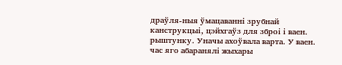драўля-ныя ўмацаванні зрубнай канструкцыі, цэйхгаўз для зброі і ваен. рыштунку. Уначы ахоўвала варта. У ваен. час яго абаранялі жыхары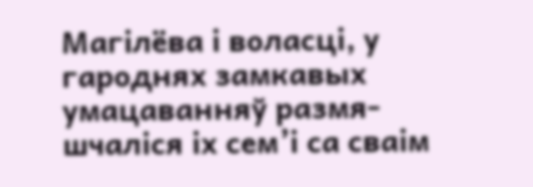Магілёва і воласці, у гароднях замкавых умацаванняў размя-шчаліся іх сем’і са сваім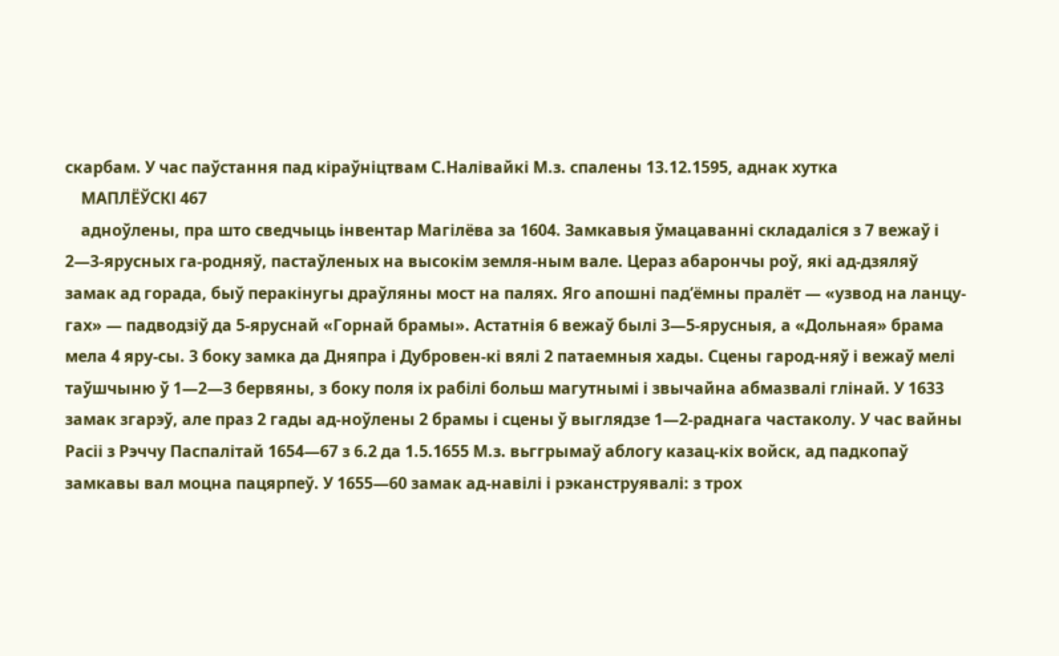скарбам. У час паўстання пад кіраўніцтвам С.Налівайкі М.з. спалены 13.12.1595, аднак хутка
    МАПЛЁЎСКІ 467
    адноўлены, пра што сведчыць інвентар Магілёва за 1604. Замкавыя ўмацаванні складаліся з 7 вежаў і 2—3-ярусных га-родняў, пастаўленых на высокім земля-ным вале. Цераз абарончы роў, які ад-дзяляў замак ад горада, быў перакінугы драўляны мост на палях. Яго апошні пад’ёмны пралёт — «узвод на ланцу-гах» — падводзіў да 5-яруснай «Горнай брамы». Астатнія 6 вежаў былі 3—5-ярусныя, а «Дольная» брама мела 4 яру-сы. 3 боку замка да Дняпра і Дубровен-кі вялі 2 патаемныя хады. Сцены гарод-няў і вежаў мелі таўшчыню ў 1—2—3 бервяны, з боку поля іх рабілі больш магутнымі і звычайна абмазвалі глінай. У 1633 замак згарэў, але праз 2 гады ад-ноўлены 2 брамы і сцены ў выглядзе 1—2-раднага частаколу. У час вайны Расіі з Рэччу Паспалітай 1654—67 з 6.2 да 1.5.1655 М.з. вьггрымаў аблогу казац-кіх войск, ад падкопаў замкавы вал моцна пацярпеў. У 1655—60 замак ад-навілі і рэканструявалі: з трох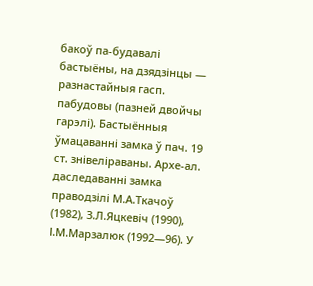бакоў па-будавалі бастыёны, на дзядзінцы — разнастайныя гасп. пабудовы (пазней двойчы гарэлі). Бастыённыя ўмацаванні замка ў пач. 19 ст. знівеліраваны. Архе-ал. даследаванні замка праводзілі М.А.Ткачоў (1982), З.Л.Яцкевіч (1990), І.М.Марзалюк (1992—96). У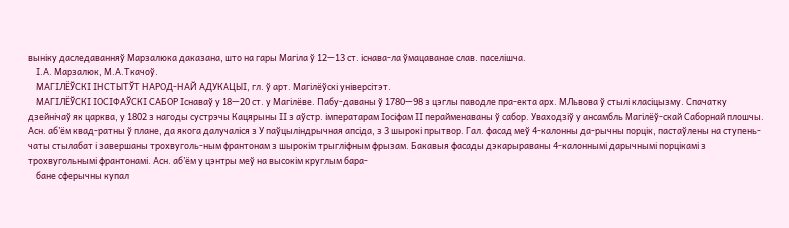выніку даследаванняў Марзалюка даказана, што на гары Магіла ў 12—13 ст. існава-ла ўмацаванае слав. паселішча.
    І.А. Марзалюк, М.А.Ткачоў.
    МАГІЛЁЎСКІ ІНСТЫТЎТ НАРОД-НАЙ АДУКАЦЫІ, гл. ў арт. Магілёўскі універсітэт.
    МАГІЛЁЎСКІ ІОСІФАЎСКІ САБОР Існаваў у 18—20 ст. у Магілёве. Пабу-даваны ў 1780—98 з цэглы паводле пра-екта арх. МЛьвова ў стылі класіцызму. Спачатку дзейнічаў як царква, у 1802 з нагоды сустрэчы Кацярыны II з аўстр. імператарам Іосіфам II перайменаваны ў сабор. Уваходзіў у ансамбль Магілёў-скай Саборнай плошчы. Асн. аб’ём квад-ратны ў плане, да якога далучаліся з У паўцыліндрычная апсіда, з 3 шырокі прытвор. Гал. фасад меў 4-калонны да-рычны порцік, пастаўлены на ступень-чаты стылабат і завершаны трохвуголь-ным франтонам з шырокім трыгліфным фрызам. Бакавыя фасады дэкарыраваны 4-калоннымі дарычнымі порцікамі з трохвугольнымі франтонамі. Асн. аб’ём у цэнтры меў на высокім круглым бара-
    бане сферычны купал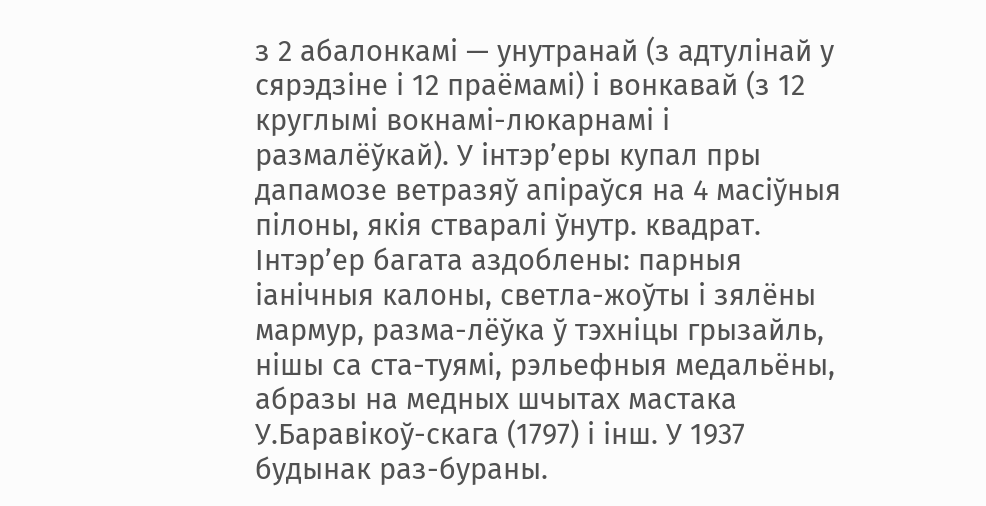з 2 абалонкамі — унутранай (з адтулінай у сярэдзіне і 12 праёмамі) і вонкавай (з 12 круглымі вокнамі-люкарнамі і размалёўкай). У інтэр’еры купал пры дапамозе ветразяў апіраўся на 4 масіўныя пілоны, якія стваралі ўнутр. квадрат. Інтэр’ер багата аздоблены: парныя іанічныя калоны, светла-жоўты і зялёны мармур, разма-лёўка ў тэхніцы грызайль, нішы са ста-туямі, рэльефныя медальёны, абразы на медных шчытах мастака У.Баравікоў-скага (1797) і інш. У 1937 будынак раз-бураны.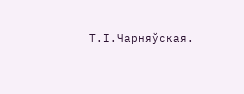Т.І.Чарняўская.